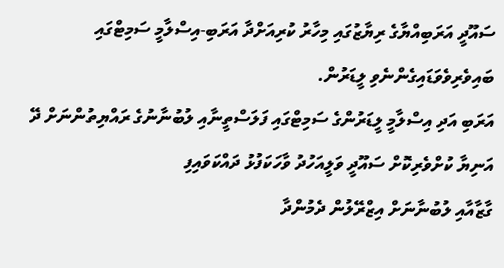ސައޫދީ އަރަބިއްޔާގެ ރިޔާޒުގައި މިހާރު ކުރިއަށްދާ އަރަބި-އިސްލާމީ ސަމިޓްގައި ބައިވެރިވެވަޑައިގެންނެވި ލީޑަރުން.
އަރަބި އަދި އިސްލާމީ ލީޑަރުންގެ ސަމިޓްގައި ފަލަސްތީނާއި ލުބުނާނުގެ ރައްޔިތުންނަށް ދޭ އަނިޔާ ކުށްވެރިކޮށް ސައޫދީ ވަލީއަހުދު ވާހަކަފުޅު ދައްކަވައިފި
ގާޒާއާއި ލުބުނާނަށް އިޒްރޭލުން ދެމުންދާ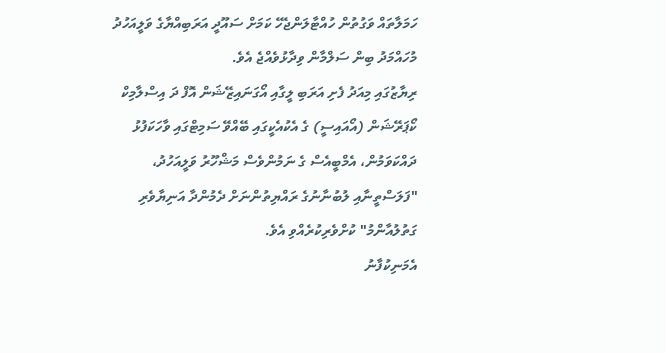ހަމަލާތައް ވަގުތުން ހުއްޓާލަންޖެހޭ ކަމަށް ސައޫދީ އަރަބިއްޔާގެ ވަލީއަހުދު މުހައްމަދު ބިން ސަލްމާން ވިދާޅުވެއްޖެ އެވެ.
ރިޔާޒުގައި މިއަދު ފެށި އަރަބި ލީގާއި އޯގަނައިޒޭޝަން އޮފް ދަ އިސްލާމިކް ކޯޕަރޭޝަން (އޯއައިސީ) ގެ އެކުއެކީގައި ބޭއްވޭ ސަމިޓްގައި ވާހަކަފުޅު ދައްކަވަމުން، އެމްބީއެސް ގެ ނަމުންވެސް މަޝްހޫރު ވަލީއަހުދު، "ފަލަސްތީނާއި ލުބުނާނުގެ ރައްޔިތުންނަށް ދެމުންދާ އަނިޔާވެރި ގަތުލުއާންމު" ކުށްވެރިކުރެއްވި އެވެ.
އެމަނިކުފާނު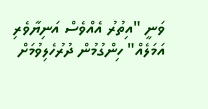ވަނީ "އިތުރު އެއްވެސް އަނިޔާވެރި އަމަލެއް" ހިންގުމުން ދުރުހެލިވުމަށް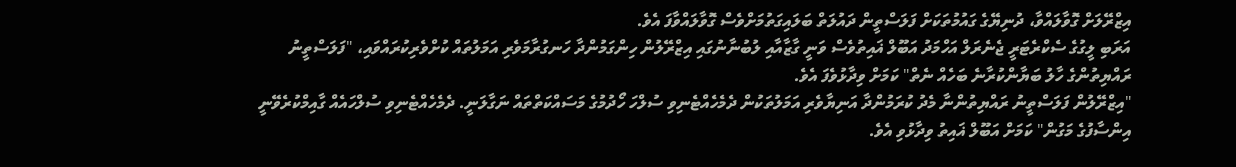އިޒްރޭލަށް ގޮވާލައްވާ، ދުނިޔޭގެ ގައުމުތަކަށް ފަލަސްތީން ދައުލަތް ބަލައިގަތުމަށްވެސް ގޮވާލައްވާފަ އެވެ.
އަރަބި ލީގުގެ ސެކްރެޓަރީ ޖެނެރަލް އަހްމަދު އަބޫލް ޣައިތުވެސް ވަނީ ގާޒާއާއި ލުބުނާނުގައި އިޒްރޭލުން ހިންގަމުންދާ ހަނގުރާމަވެރި އަމަލުތައް ކުށްވެރިކުރައްވައި، "ފަލަސްތީނު ރައްޔިތުންގެ ހާލު ބަޔާންކުރާނެ ބަހެއް ނެތް" ކަމަށް ވިދާޅުވެފަ އެވެ.
"އިޒްރޭލުން ފަލަސްތީނު ރައްޔިތުންނާ މެދު ކުރަމުންދާ އަނިޔާވެރި އަމަލުތަކުން ދެމެހެއްޓެނިވި ސުލްހަ ހޯދުމުގެ މަސައްކަތްތައް ނަގާލަނީ. ދެމެހެއްޓެނިވި ސުލްހައެއް ގާއިމްކުރެވޭނީ އިންސާފުގެ މަގުން" ކަމަށް އަބޫލް ޣައިތު ވިދާޅުވި އެވެ.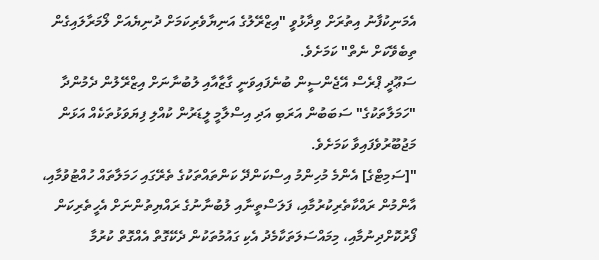އެމަނިކުފާނު އިތުރަށް ވިދާޅުވީ "އިޒްރޭލުގެ އަނިޔާވެރިކަމަށް ދުނިޔެއަށް ލޯމަރާލައިގެން ތިބެވޭކަށް ނެތް" ކަމަށެވެ.
ސަޢޫދީ ޕްރެސް އޭޖެންސީން ބުނެފައިވަނީ ގާޒާއާއި ލުބުނާނަށް އިޒްރޭލުން ދެމުންދާ "ހަމަލާތަކުގެ" ސަބަބުން އަރަބި އަދި އިސްލާމީ ލީޑަރުން ކުއްލި ފިޔަވަޅުތަކެއް އަޅަން މަޖުބޫރުވެފައިވާ ކަމަށެވެ.
"[ސަމިޓްގެ] އެންމެ މުހިންމު އިސްކަންދޭ ކަންތައްތަކުގެ ތެރޭގައި ހަމަލާތައް ހުއްޓުވުމާއި، އާންމުން ރައްކާތެރިކުރުމާއި، ފަލަސްތީނާއި ލުބުނާނުގެ ރައްޔިތުންނަށް އެހީތެރިކަން ފޯރުކޮށްދިނުމާއި، މިމައްސަލަތަކާމެދު އެކި ގައުމުތަކުން ދެކޭގޮތް އެއްގޮތް ކުރުމާ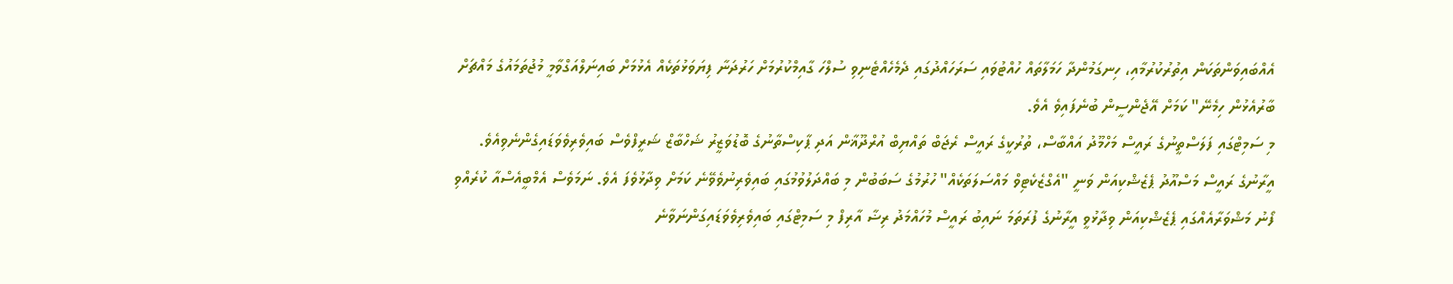އެއްބައިވަންތަކަން އިތުރުކުރުމާއި، ހިނގަމުންދާ ހަމަލާތައް ހުއްޓުވައި ސަރަހައްދުގައި ދެމެހެއްޓެނިވި ސުލްހަ ގާއިމްކުރުމަށް ހަރުދަނާ ފިޔަވަޅުތަކެއް އެޅުމަށް ބައިނަލްއަގްވާމީ މުޖުތަމައުގެ މައްޗަށް ބާރުއެޅުން ހިމެނޭ" ކަމަށް އޭޖެންސީން ބުނެފައިވެ އެވެ.
މި ސަމިޓްގައި ފަލަސްތީނުގެ ރައީސް މަހްމޫދު އައްބާސް، ތުރުކީގެ ރައީސް ރެޖަބް ތައްޔިބް އުރްދޫޣާން އަދި ޕާކިސްތާނުގެ ބޮޑުވަޒީރު ޝަހްބާޒް ޝަރީފްވެސް ބައިވެރިވެވަޑައިގެންނެވިއެވެ.
އީރާނުގެ ރައީސް މަސްއޫދު ޕެޒެޝްކިއަން ވަނީ "އެގްޒެކެޓިވް މައްސަލަތަކެއް" ހުރުމުގެ ސަބަބުން މި ބައްދަލުވުމުގައި ބައިވެރިނުވެވޭނެ ކަމަށް ވިދާޅުވެފަ އެވެ. ނަމަވެސް އެމްބީއެސްއާ ކުރެއްވި ފޯނު މަޝްވަރާއެއްގައި ޕެޒެޝްކިއަން ވިދާޅުވީ އީރާނުގެ ފުރަތަމަ ނައިބު ރައީސް މުހައްމަދު ރިޟާ އާރިފް މި ސަމިޓްގައި ބައިވެރިވެވަޑައިގަންނަވާނެ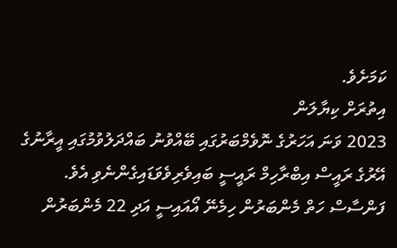ކަމަށެވެ.
އިތުރަށް ކިޔާލަން
2023 ވަނަ އަހަރުގެ ނޮވެމްބަރުގައި ބޭއްވުނު ބައްދަލުވުމުގައި އީރާނުގެ އޭރުގެ ރައީސް އިބްރާހިމް ރައީސީ ބައިވެރިވެވަޑައިގެންނެވި އެވެ.
ފަންސާސް ހަތް މެންބަރުން ހިމެނޭ އޯއައިސީ އަދި 22 މެންބަރުން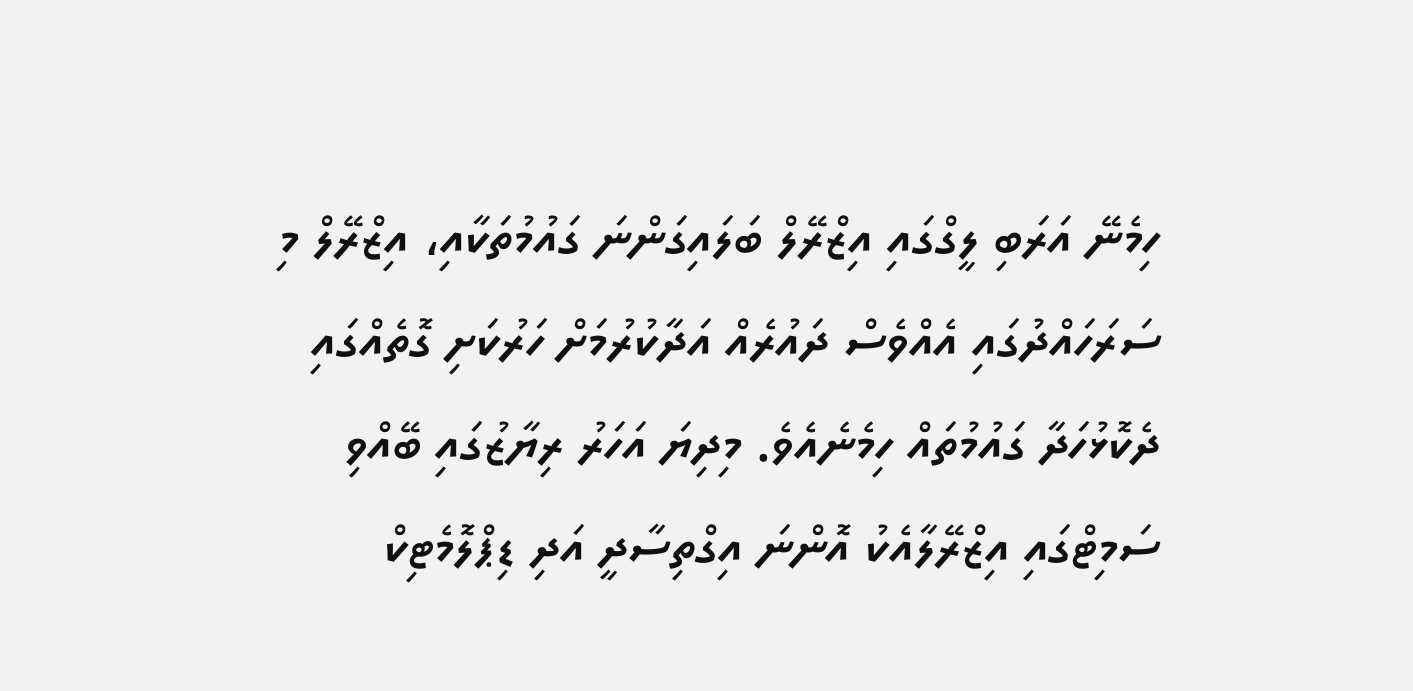ހިމެނޭ އަރަބި ލީގްގައި އިޒްރޭލް ބަލައިގަންނަ ގައުމުތަކާއި، އިޒްރޭލް މި ސަރަހައްދުގައި އެއްވެސް ދައުރެއް އަދާކުރުމަށް ހަރުކަށި ގޮތެއްގައި ދެކޮޅުހަދާ ގައުމުތައް ހިމެނެއެވެ. މިދިޔަ އަހަރު ރިޔާޒުގައި ބޭއްވި ސަމިޓްގައި އިޒްރޭލާއެކު އޮންނަ އިގްތިސާދީ އަދި ޑިޕްލޮމެޓިކް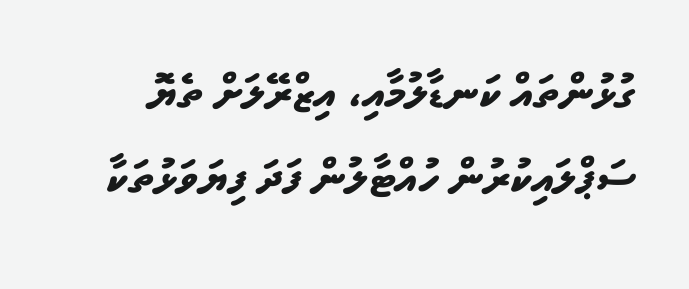ގުޅުންތައް ކަނޑާލުމާއި، އިޒްރޭލަށް ތެޔޮ ސަޕްލައިކުރުން ހުއްޓާލުން ފަދަ ފިޔަވަޅުތަކާ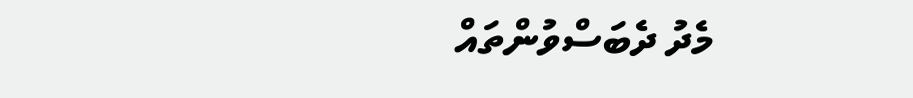މެދު ދެބަސްވުންތައް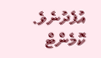އުފެދުނެވެ.
ކޮމެންޓް